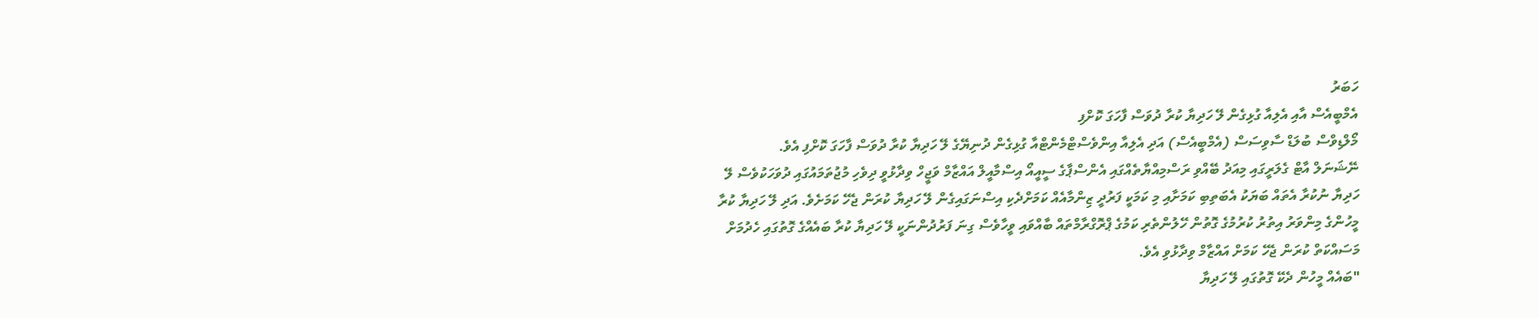ހަބަރު
އެމްބީއެސް އާއި އެލިއާ ގުޅިގެން ލޭ ހަދިޔާ ކުރާ ދުވަސް ފާހަގަ ކޮށްފި
މޯލްޑިވްސް ބުލަޑް ސާވިސަސް (އެމްބީއެސް) އަދި އެލިއާ އިންވެސްޓްމެންޓްއާ ގުޅިގެން ދުނިޔޭގެ ލޭ ހަދިޔާ ކުރާ ދުވަސް ފާހަގަ ކޮށްފި އެވެ.
ނޭޝަނަލް އާޓް ގެލަރީގައި މިއަދު ބޭއްވި ރަސްމިއްޔާތެއްގައި އެންސްޕާގެ ސީއީއޯ އިސްމާއީލް އައްޒާމް ވަޖީހް ވިދާޅުވީ ދިވެހި މުޖުތަމައުގައި ދުވަހަކުވެސް ލޭ ހަދިޔާ ނުކުރާ އެތައް ބަޔަކު އެބަތިބި ކަމަށާއި މި ކަމަކީ ފަރުދީ ޒިންމާއެއް ކަމަށްދެކި އިސްނަގައިގެން ލޭ ހަދިޔާ ކުރަން ޖެހޭ ކަމަށެވެ. އަދި ލޭ ހަދިޔާ ކުރާ މީހުންގެ މިންވަރު އިތުރު ކުރުމުގެ ގޮތުން ހޭލުންތެރި ކަމުގެ ޕްރޮގްރާމްތައް ބާއްވައި ވީހާވެސް ގިނަ ފަރުދުންނަކީ ލޭ ހަދިޔާ ކުރާ ބައެއްގެ ގޮތުގައި ހެދުމަށް މަސައްކަތް ކުރަން ޖެހޭ ކަމަށް އައްޒާމް ވިދާޅުވި އެވެ.
"ބައެއް މީހުން ދެކޭ ގޮތުގައި ލޭ ހަދިޔާ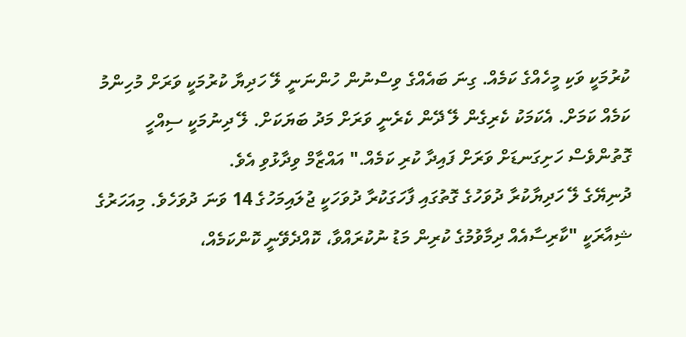ކުރުމަކީ ވަކި މީހެއްގެ ކަމެއް. ގިނަ ބައެއްގެ ވިސްނުން ހުންނަނީ ލޭ ހަދިޔާ ކުރުމަކީ ވަރަށް މުހިންމު ކަމެއް ކަމަށް. އެކަމަކު ކެރިގެން ލޭ ދޭން ކެރެނީ ވަރަށް މަދު ބަޔަކަށް. ލޭ ދިނުމަކީ ސިއްހީ ގޮތުންވެސް ހަށިގަނޑަށް ވަރަށް ފައިދާ ކުރި ކަމެއް." އައްޒާމް ވިދާޅުވި އެވެ.
ދުނިޔޭގެ ލޭ ހަދިޔާކުރާ ދުވަހުގެ ގޮތުގައި ފާހަގަކުރާ ދުވަހަކީ ޖުލައިމަހުގެ 14 ވަނަ ދުވަހެވެ. މިއަހަރުގެ ޝިއާރަކީ "ކާރިސާއެއް ދިމާވުމުގެ ކުރިން މަޑު ނުކުރައްވާ، ކޮއްދެވޭނީ ކޮންކަމެއް،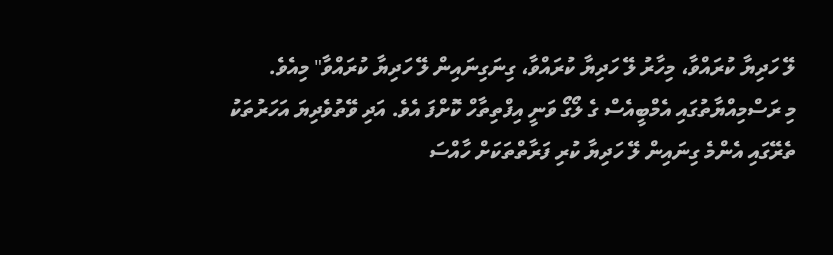ލޭ ހަދިޔާ ކުރައްވާ، މިހާރު ލޭ ހަދިޔާ ކުރައްވާ، ގިނަގިނައިން ލޭ ހަދިޔާ ކުރައްވާ" މިއެވެ.
މި ރަސްމިއްޔާތުގައި އެމްބީއެސް ގެ ލޯގޯ ވަނީ އިފްތިތާހް ކޮށްފަ އެވެ. އަދި ވޭތުވެދިޔަ އަހަރުތަކު ތެރޭގައި އެންމެ ގިނައިން ލޭ ހަދިޔާ ކުރި ފަރާތްތަކަށް ހާއްސަ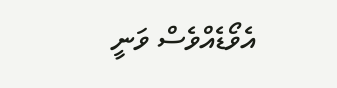އެވޯޑެއްވެސް ވަނީ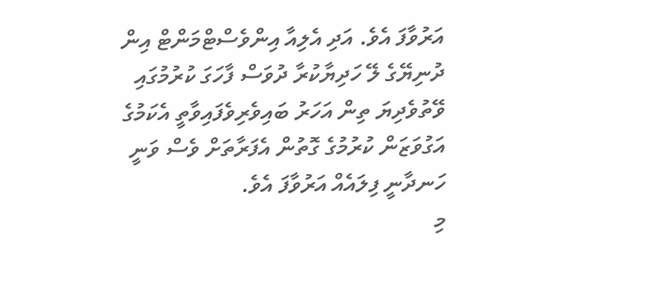އަރުވާފަ އެވެ. އަދި އެލިއާ އިންވެސްޓްމަންޓް އިން ދުނިޔޭގެ ލޭ ހަދިޔާކުރާ ދުވަސް ފާހަގަ ކުރުމުގައި ވޭތުވެދިޔަ ތިން އަހަރު ބައިވެރިވެފައިވާތީ އެކަމުގެ އަގުވަޒަން ކުރުމުގެ ގޮތުން އެފަރާތަށް ވެސް ވަނީ ހަނދާނީ ފިލައެއް އަރުވާފަ އެވެ.
މި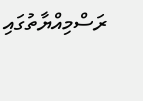ރަސްމިއްޔާތުގައި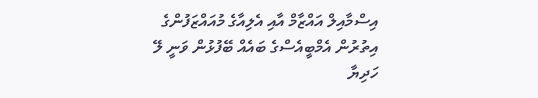އިސްމާއިލް އައްޒާމް އާއި އެލިއާގެ މުއައްޒަފުންގެ އިތުރުން އެމްބީއެސްގެ ބައެއް ބޭފުޅުން ވަނީ ލޭ ހަދިޔާ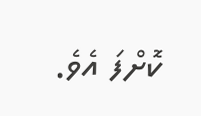ކޮށްފަ އެވެ.